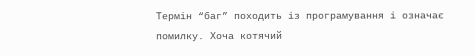Термін “баг” походить із програмування і означає помилку. Хоча котячий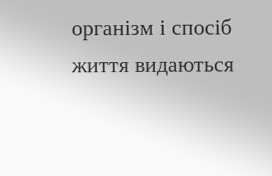організм і спосіб життя видаються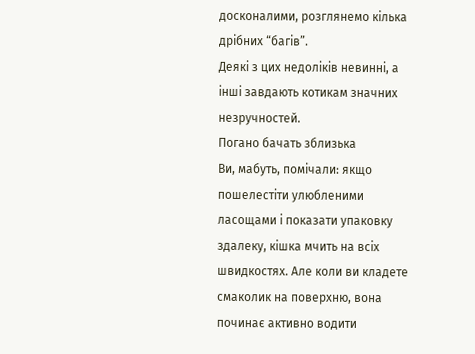досконалими, розглянемо кілька дрібних “багів”.
Деякі з цих недоліків невинні, а інші завдають котикам значних незручностей.
Погано бачать зблизька
Ви, мабуть, помічали: якщо пошелестіти улюбленими ласощами і показати упаковку здалеку, кішка мчить на всіх швидкостях. Але коли ви кладете смаколик на поверхню, вона починає активно водити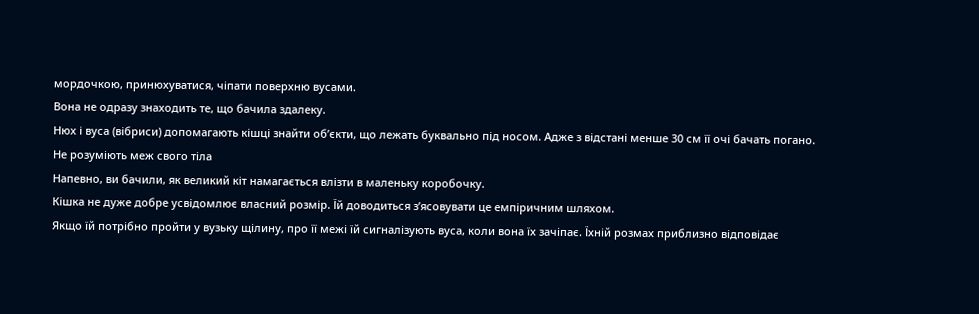мордочкою, принюхуватися, чіпати поверхню вусами.
Вона не одразу знаходить те, що бачила здалеку.
Нюх і вуса (вібриси) допомагають кішці знайти об’єкти, що лежать буквально під носом. Адже з відстані менше 30 см її очі бачать погано.
Не розуміють меж свого тіла
Напевно, ви бачили, як великий кіт намагається влізти в маленьку коробочку.
Кішка не дуже добре усвідомлює власний розмір. Їй доводиться з’ясовувати це емпіричним шляхом.
Якщо їй потрібно пройти у вузьку щілину, про її межі їй сигналізують вуса, коли вона їх зачіпає. Їхній розмах приблизно відповідає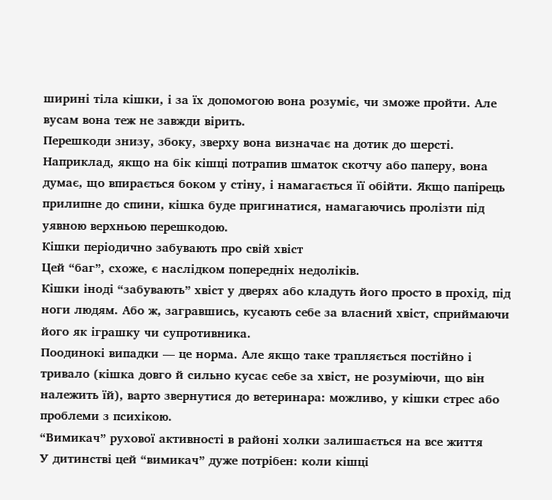ширині тіла кішки, і за їх допомогою вона розуміє, чи зможе пройти. Але вусам вона теж не завжди вірить.
Перешкоди знизу, збоку, зверху вона визначає на дотик до шерсті.
Наприклад, якщо на бік кішці потрапив шматок скотчу або паперу, вона думає, що впирається боком у стіну, і намагається її обійти. Якщо папірець прилипне до спини, кішка буде пригинатися, намагаючись пролізти під уявною верхньою перешкодою.
Кішки періодично забувають про свій хвіст
Цей “баг”, схоже, є наслідком попередніх недоліків.
Кішки іноді “забувають” хвіст у дверях або кладуть його просто в прохід, під ноги людям. Або ж, загравшись, кусають себе за власний хвіст, сприймаючи його як іграшку чи супротивника.
Поодинокі випадки — це норма. Але якщо таке трапляється постійно і тривало (кішка довго й сильно кусає себе за хвіст, не розуміючи, що він належить їй), варто звернутися до ветеринара: можливо, у кішки стрес або проблеми з психікою.
“Вимикач” рухової активності в районі холки залишається на все життя
У дитинстві цей “вимикач” дуже потрібен: коли кішці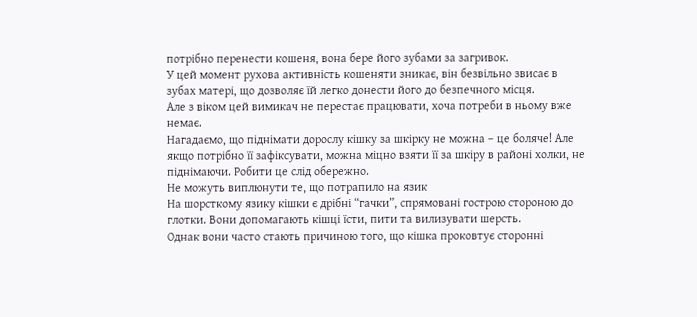потрібно перенести кошеня, вона бере його зубами за загривок.
У цей момент рухова активність кошеняти зникає, він безвільно звисає в зубах матері, що дозволяє їй легко донести його до безпечного місця.
Але з віком цей вимикач не перестає працювати, хоча потреби в ньому вже немає.
Нагадаємо, що піднімати дорослу кішку за шкірку не можна – це боляче! Але якщо потрібно її зафіксувати, можна міцно взяти її за шкіру в районі холки, не піднімаючи. Робити це слід обережно.
Не можуть виплюнути те, що потрапило на язик
На шорсткому язику кішки є дрібні “гачки”, спрямовані гострою стороною до глотки. Вони допомагають кішці їсти, пити та вилизувати шерсть.
Однак вони часто стають причиною того, що кішка проковтує сторонні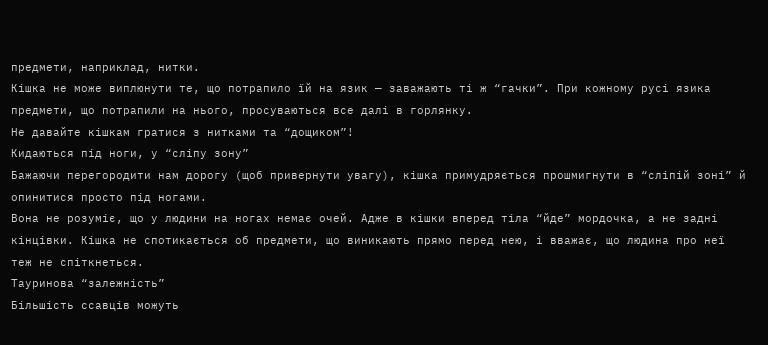предмети, наприклад, нитки.
Кішка не може виплюнути те, що потрапило їй на язик — заважають ті ж “гачки”. При кожному русі язика предмети, що потрапили на нього, просуваються все далі в горлянку.
Не давайте кішкам гратися з нитками та “дощиком”!
Кидаються під ноги, у “сліпу зону”
Бажаючи перегородити нам дорогу (щоб привернути увагу), кішка примудряється прошмигнути в “сліпій зоні” й опинитися просто під ногами.
Вона не розуміє, що у людини на ногах немає очей. Адже в кішки вперед тіла “йде” мордочка, а не задні кінцівки. Кішка не спотикається об предмети, що виникають прямо перед нею, і вважає, що людина про неї теж не спіткнеться.
Тауринова “залежність”
Більшість ссавців можуть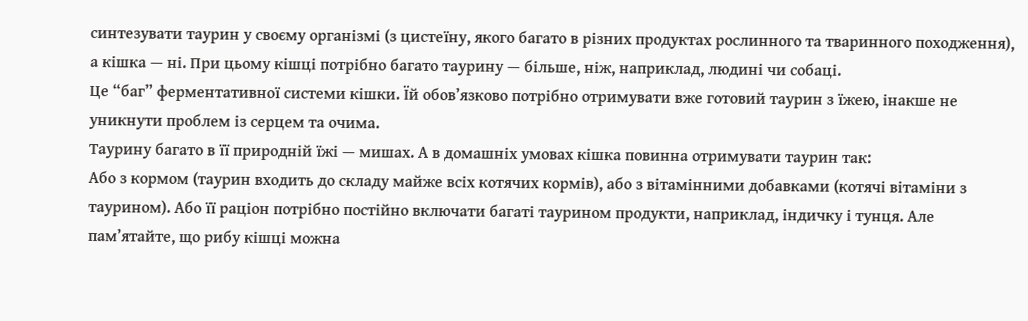синтезувати таурин у своєму організмі (з цистеїну, якого багато в різних продуктах рослинного та тваринного походження), а кішка — ні. При цьому кішці потрібно багато таурину — більше, ніж, наприклад, людині чи собаці.
Це “баг” ферментативної системи кішки. Їй обов’язково потрібно отримувати вже готовий таурин з їжею, інакше не уникнути проблем із серцем та очима.
Таурину багато в її природній їжі — мишах. А в домашніх умовах кішка повинна отримувати таурин так:
Або з кормом (таурин входить до складу майже всіх котячих кормів), або з вітамінними добавками (котячі вітаміни з таурином). Або її раціон потрібно постійно включати багаті таурином продукти, наприклад, індичку і тунця. Але пам’ятайте, що рибу кішці можна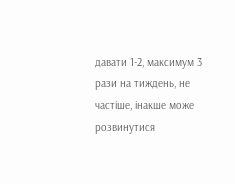давати 1-2, максимум 3 рази на тиждень, не частіше, інакше може розвинутися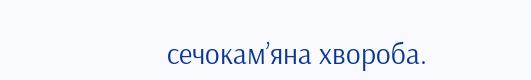сечокам’яна хвороба.